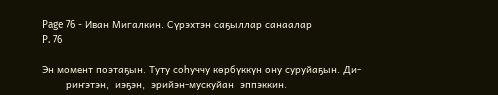Page 76 - Иван Мигалкин. Сүрэхтэн саҕыллар санаалар
P. 76

Эн момент поэтаҕын. Туту соһуччу көрбүккүн ону суруйаҕын. Ди-
        риҥэтэн,  иэҕэн,  эрийэн-мускуйан  эппэккин.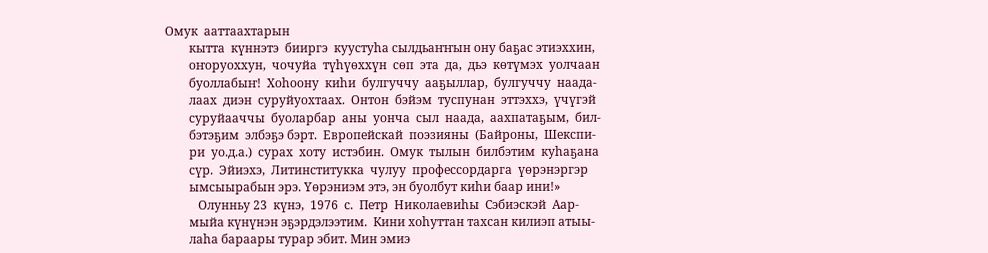Омук  ааттаахтарын
        кытта  күннэтэ  бииргэ  куустуһа сылдьаҥҥын ону баҕас этиэххин,
        оҥоруоххун,  чочуйа  түһүөххүн  сөп  эта  да,  дьэ  көтүмэх  уолчаан
        буоллабыҥ!  Хоһоону  киһи  булгуччу  ааҕыллар,  булгуччу  наада-
        лаах  диэн  суруйуохтаах.  Онтон  бэйэм  туспунан  эттэххэ,  үчүгэй
        суруйааччы  буоларбар  аны  уонча  сыл  наада,  аахпатаҕым,  бил-
        бэтэҕим  элбэҕэ бэрт.  Европейскай  поэзияны  (Байроны,  Шекспи-
        ри  уо.д.а.)  сурах  хоту  истэбин.  Омук  тылын  билбэтим  куһаҕана
        сүр.  Эйиэхэ,  Литинститукка  чулуу  профессордарга  үөрэнэргэр
        ымсыырабын эрэ. Үөрэниэм этэ, эн буолбут киһи баар ини!»
           Олунньу 23  күнэ,  1976  с.  Петр  Николаевиһы  Сэбиэскэй  Аар-
        мыйа күнүнэн эҕэрдэлээтим.  Кини хоһуттан тахсан килиэп атыы-
        лаһа бараары турар эбит. Мин эмиэ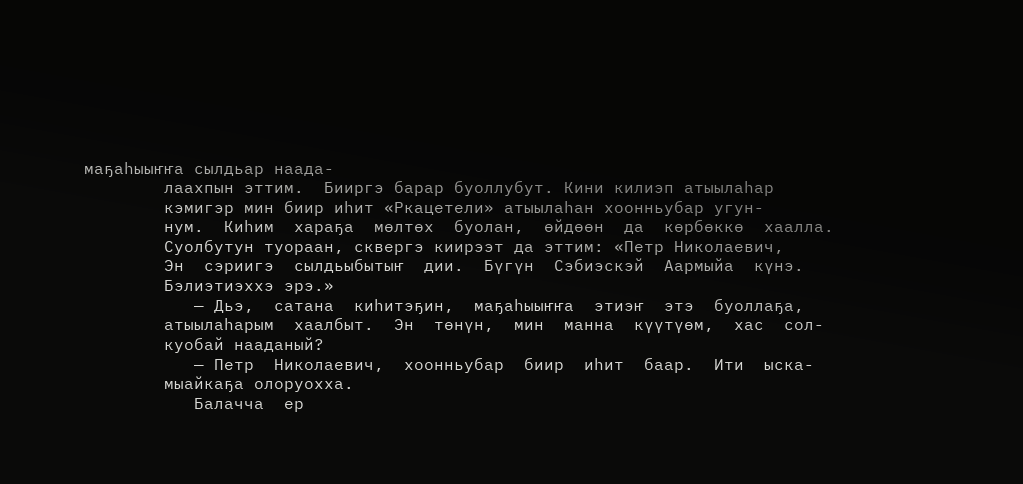маҕаһыыҥҥа сылдьар наада-
        лаахпын эттим.  Бииргэ барар буоллубут. Кини килиэп атыылаһар
        кэмигэр мин биир иһит «Ркацетели» атыылаһан хоонньубар угун-
        нум.  Киһим  хараҕа  мөлтөх  буолан,  өйдөөн  да  көрбөккө  хаалла.
        Суолбутун туораан, сквергэ киирээт да эттим: «Петр Николаевич,
        Эн  сэриигэ  сылдьыбытыҥ  дии.  Бүгүн  Сэбиэскэй  Аармыйа  күнэ.
        Бэлиэтиэххэ эрэ.»
           — Дьэ,  сатана  киһитэҕин,  маҕаһыыҥҥа  этиэҥ  этэ  буоллаҕа,
        атыылаһарым  хаалбыт.  Эн  төнүн,  мин  манна  күүтүөм,  хас  сол-
        куобай нааданый?
           — Петр  Николаевич,  хоонньубар  биир  иһит  баар.  Ити  ыска-
        мыайкаҕа олоруохха.
           Балачча  ер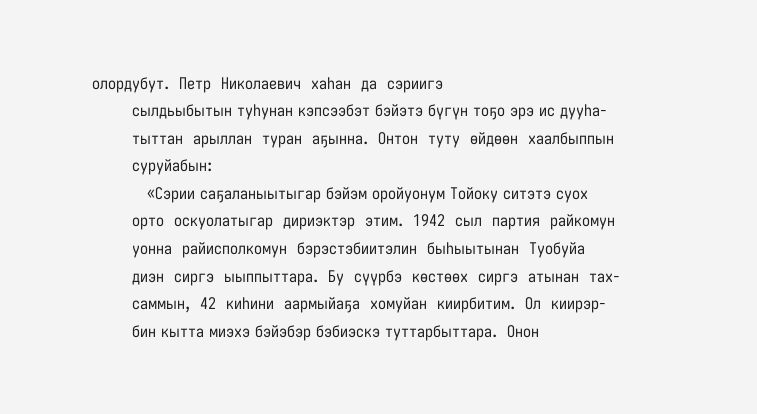олордубут.  Петр  Николаевич  хаһан  да  сэриигэ
        сылдьыбытын туһунан кэпсээбэт бэйэтэ бүгүн тоҕо эрэ ис дууһа-
        тыттан  арыллан  туран  аҕынна.  Онтон  туту  өйдөөн  хаалбыппын
        суруйабын:
           «Сэрии саҕаланыытыгар бэйэм оройуонум Тойоку ситэтэ суох
        орто  оскуолатыгар  дириэктэр  этим.  1942  сыл  партия  райкомун
        уонна  райисполкомун  бэрэстэбиитэлин  быһыытынан  Туобуйа
        диэн  сиргэ  ыыппыттара.  Бу  сүүрбэ  көстөөх  сиргэ  атынан  тах-
        саммын,  42  киһини  аармыйаҕа  хомуйан  киирбитим.  Ол  киирэр-
        бин кытта миэхэ бэйэбэр бэбиэскэ туттарбыттара.  Онон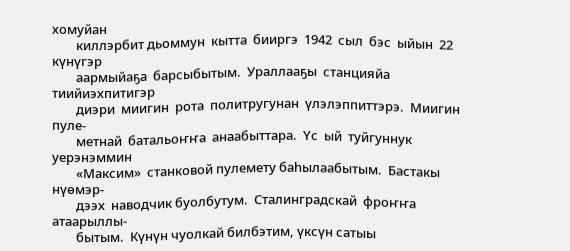хомуйан
        киллэрбит дьоммун  кытта  бииргэ  1942  сыл  бэс  ыйын  22  күнүгэр
        аармыйаҕа  барсыбытым.  Ураллааҕы  станцияйа  тиийиэхпитигэр
        диэри  миигин  рота  политругунан  үлэлэппиттэрэ.  Миигин  пуле-
        метнай  батальоҥҥа  анаабыттара.  Үс  ый  туйгуннук  уерэнэммин
        «Максим»  станковой пулемету баһылаабытым.  Бастакы  нүөмэр-
        дээх  наводчик буолбутум.  Сталинградскай  фроҥҥа  атаарыллы-
        бытым.  Күнүн чуолкай билбэтим, үксүн сатыы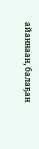айаннаан, балаҕан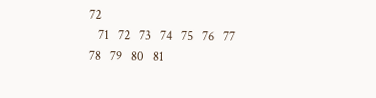72
   71   72   73   74   75   76   77   78   79   80   81